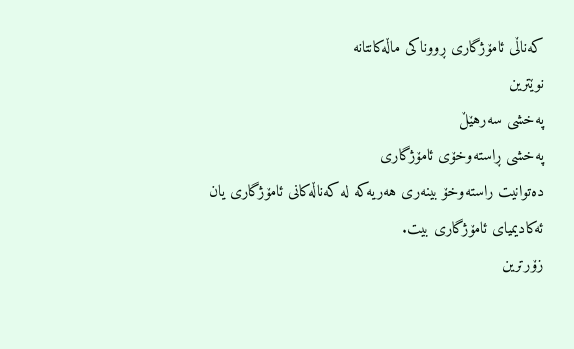کەناڵی ئامۆژگاری ڕووناکی ماڵەکانتانە
نوێترین
پەخشی سەرهێڵ
پەخشی ڕاستەوخۆی ئامۆژگاری
دەتوانیت راستەوخۆ بینەری هەریەکە لە کەناڵەکانی ئامۆژگاری یان ئەکادیمیای ئامۆژگاری بیت.
زۆرترین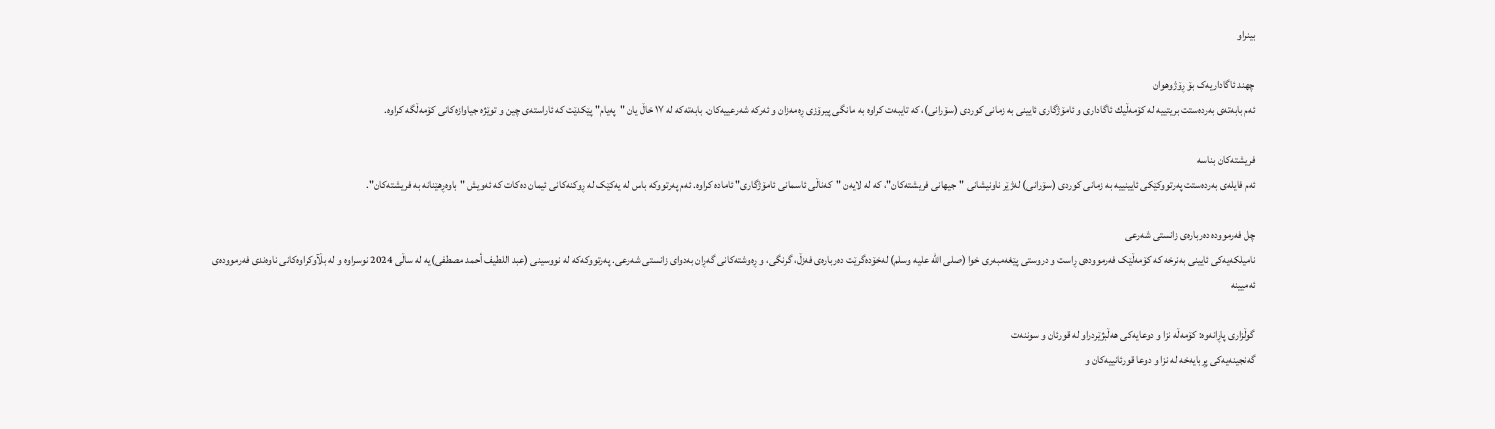بینراو

چهند ئاگاداریەک بۆ ڕۆژوهوان
ئەم بابەتەی بەردەستت بریتییە لە کۆمەڵيك ئاگاداری و ئامۆژگاری ئایینی بە زمانی کوردی (سۆرانی)، کە تایبەت کراوە بە مانگی پیرۆزی ڕەمەزان و ئەرکە شەرعییەکان. بابەتەکە لە ١٧ خاڵ یان "پەیام" پێکدێت کە ئاراستەی چین و توێژە جیاوازەکانی کۆمەڵگە کراوە.

فریشتەکان بناسە
ئەم فایلەی بەردەستت پەرتووکێکی ئایینییە بە زمانی کوردی (سۆرانی) لەژێر ناونیشانی "جیهانی فریشتەکان"، کە لە لایەن "کەناڵی ئاسمانی ئامۆژگاری" ئامادە کراوە. ئەم پەرتووکە باس لە یەکێک لە ڕوکنەکانی ئیمان دەکات کە ئەویش "باوەڕهێنانە بە فریشتەکان".

چل فەرموودە دەربارەی زانستی شەرعی
نامیلکەیەکی ئایینی بەنرخە کە کۆمەڵێک فەرموودەی ڕاست و دروستی پێغەمبەری خوا (صلى الله عليه وسلم) لەخۆدەگرێت دەربارەی فەزڵ، گرنگی، و ڕەوشتەکانی گەڕان بەدوای زانستی شەرعی. پەرتووکەکە لە نووسینی (عبد اللطيف أحمد مصطفى)یە لە ساڵی 2024 نوسراوە و لە بڵآوکراوەکانی ناوەندی فەرموودەی ئەمیینە

گوڵزاری پاڕانەوە: کۆمەڵە نزا و دوعایەکی هەڵبژێردراو لە قورئان و سوننەت
گەنجینەیەکی پڕبایەخە لە نزا و دوعا قورئانییەکان و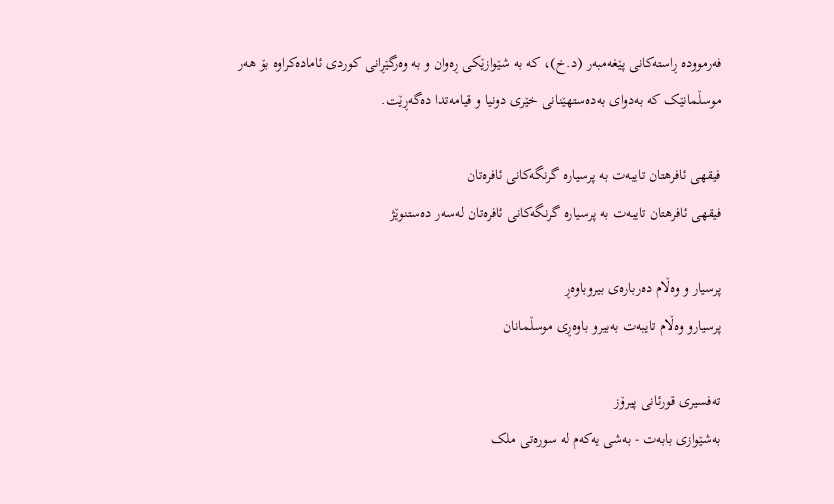فەرموودە ڕاستەکانی پێغەمبەر (د.خ)، کە بە شێوازێکی ڕەوان و بە وەرگێڕانی کوردی ئامادەکراوە بۆ هەر موسڵمانێک کە بەدوای بەدەستهێنانی خێری دونیا و قیامەتدا دەگەڕێت.

فیقهی ئافرهتان تایبەت بە پرسیارە گرنگەکانى ئافرەتان
فیقهی ئافرهتان تایبەت بە پرسیارە گرنگەکانى ئافرەتان لەسەر دەستنوێژ

پرسیار و وەڵام دەربارەی بیروباوەڕ
پرسیارو وەڵام تایبەت بەبیرو باوەڕی موسڵمانان

تەفسیرى قورئانى پیرۆز
بەشێوازى بابەت - بەشی یەکەم لە سورەتى ملک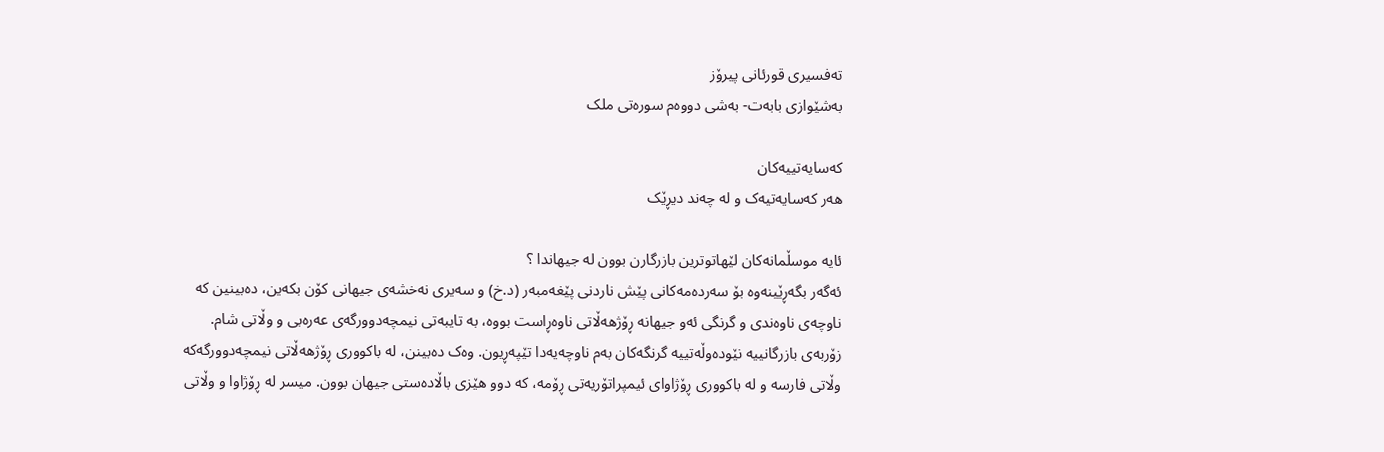تەفسیرى قورئانى پیرۆز
بەشێوازى بابەت- بەشی دووەم سورەتى ملک

کەسایەتییەکان
هەر کەسایەتیەک و لە چەند دیڕێک

ئایە موسڵمانەکان لێهاتوترین بازرگارن بوون لە جیهاندا ؟
ئەگەر بگەڕێینەوە بۆ سەردەمەکانی پێش ناردنی پێغەمبەر (د.خ) و سەیری نەخشەی جیهانی کۆن بکەین، دەبینین کە ناوچەی ناوەندی و گرنگی ئەو جیهانە ڕۆژهەڵاتی ناوەڕاست بووە، بە تایبەتی نیمچەدوورگەی عەرەبی و وڵاتی شام. زۆربەی بازرگانییە نێودەوڵەتییە گرنگەکان بەم ناوچەیەدا تێپەڕیون. وەک دەبینن، لە باکووری ڕۆژهەڵاتی نیمچەدوورگەکە وڵاتی فارسە و لە باکووری ڕۆژاوای ئیمپراتۆریەتی ڕۆمە، کە دوو هێزی باڵادەستی جیهان بوون. میسر لە ڕۆژاوا و وڵاتی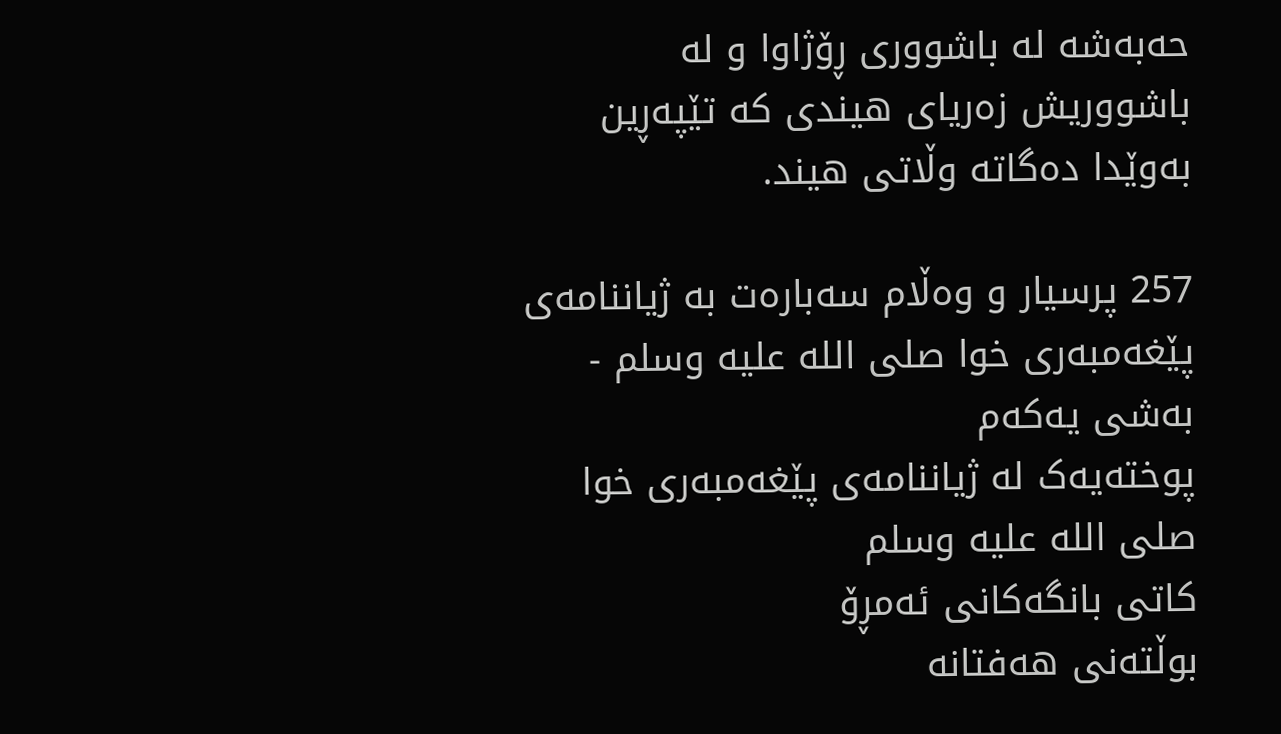حەبەشە لە باشووری ڕۆژاوا و لە باشووریش زەریای هیندی کە تێپەڕین بەوێدا دەگاتە وڵاتی هیند.

257 پرسیار و وەڵام سەبارەت بە ژیاننامەى پێغەمبەری خوا صلى الله عليه وسلم - بەشی یەکەم
پوختەیەک لە ژیاننامەى پێغەمبەری خوا صلى الله عليه وسلم
کاتی بانگەکانی ئەمڕۆ
بوڵتەنی هەفتانە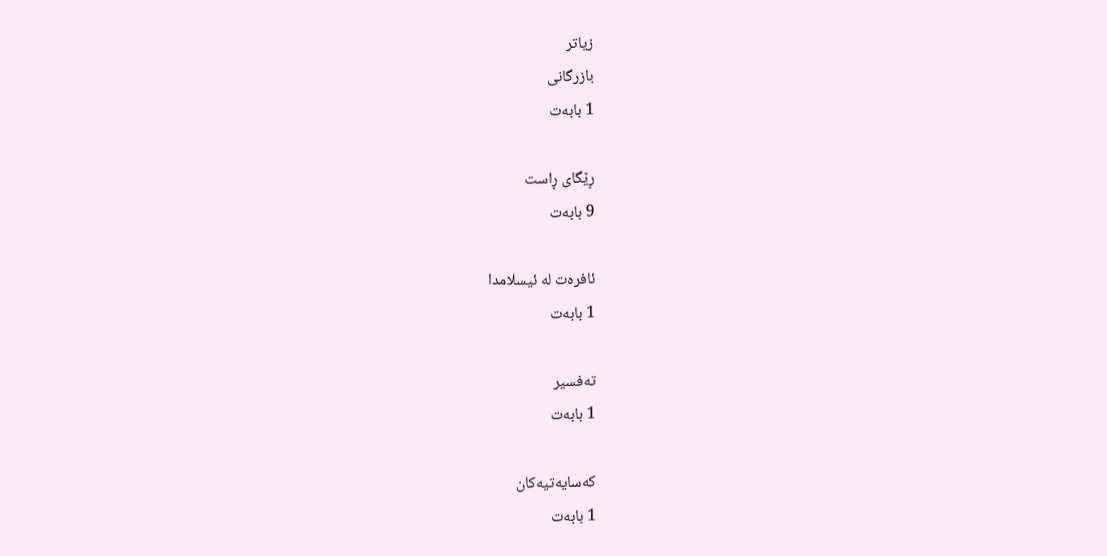زیاتر
بازرگانی
1 بابەت

ڕێگای ڕاست
9 بابەت

ئافرەت لە ئیسلامدا
1 بابەت

تەفسیر
1 بابەت

کەسایەتیەکان
1 بابەت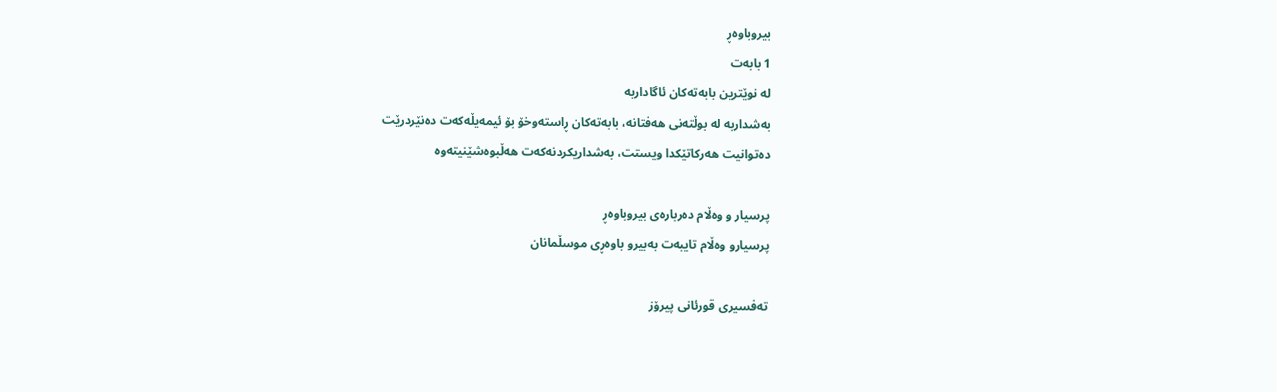بیروباوەڕ
1 بابەت
لە نوێترین بابەتەکان ئاگاداربە
بەشداربە لە بوڵتەنی هەفتانە، بابەتەکان ڕاستەوخۆ بۆ ئیمەیڵەکەت دەنێردرێت
دەتوانیت هەرکاتێکدا ویستت، بەشداریکردنەکەت هەڵبوەشێنیتەوە

پرسیار و وەڵام دەربارەی بیروباوەڕ
پرسیارو وەڵام تایبەت بەبیرو باوەڕی موسڵمانان

تەفسیرى قورئانى پیرۆز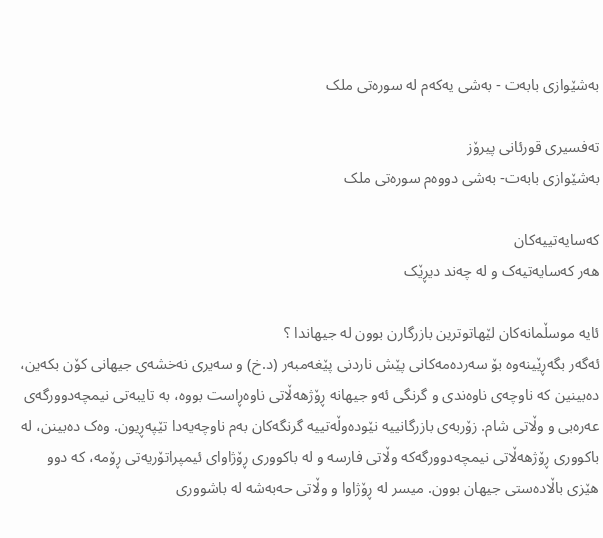بەشێوازى بابەت - بەشی یەکەم لە سورەتى ملک

تەفسیرى قورئانى پیرۆز
بەشێوازى بابەت- بەشی دووەم سورەتى ملک

کەسایەتییەکان
هەر کەسایەتیەک و لە چەند دیڕێک

ئایە موسڵمانەکان لێهاتوترین بازرگارن بوون لە جیهاندا ؟
ئەگەر بگەڕێینەوە بۆ سەردەمەکانی پێش ناردنی پێغەمبەر (د.خ) و سەیری نەخشەی جیهانی کۆن بکەین، دەبینین کە ناوچەی ناوەندی و گرنگی ئەو جیهانە ڕۆژهەڵاتی ناوەڕاست بووە، بە تایبەتی نیمچەدوورگەی عەرەبی و وڵاتی شام. زۆربەی بازرگانییە نێودەوڵەتییە گرنگەکان بەم ناوچەیەدا تێپەڕیون. وەک دەبینن، لە باکووری ڕۆژهەڵاتی نیمچەدوورگەکە وڵاتی فارسە و لە باکووری ڕۆژاوای ئیمپراتۆریەتی ڕۆمە، کە دوو هێزی باڵادەستی جیهان بوون. میسر لە ڕۆژاوا و وڵاتی حەبەشە لە باشووری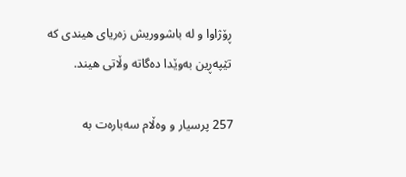ڕۆژاوا و لە باشووریش زەریای هیندی کە تێپەڕین بەوێدا دەگاتە وڵاتی هیند.

257 پرسیار و وەڵام سەبارەت بە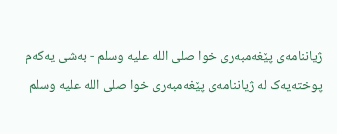ژیاننامەى پێغەمبەری خوا صلى الله عليه وسلم - بەشی یەکەم
پوختەیەک لە ژیاننامەى پێغەمبەری خوا صلى الله عليه وسلم